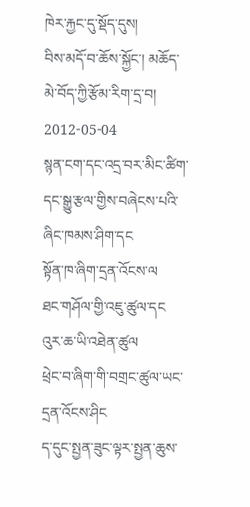ཁེར་རྐྱང་དུ་སྡོད་དུས།
བིས་མདོ་བ་ཆོས་སྐྱོང་། མཆོད་མེ་བོད་ཀྱི་རྩོམ་རིག་དྲ་བ། 2012-05-04
སྙན་ངག་དང་འདྲ་བར་མིང་ཚིག་དང་སྒྱུ་རྩལ་གྱིས་བཞེངས་པའི་ཞིང་ཁམས་ཤིག་དང
སྟོན་ཁ་ཞིག་དྲན་འོངས་ལ
ཐང་གཤོལ་གྱི་འཇུ་ཚུལ་དང     འུར་ཆ་ཡི་འཐེན་ཚུལ
ཕྲེང་བ་ཞིག་གི་བགྲང་ཚུལ་ཡང་དྲན་འོངས་ཤིང
ད་དུང་སྤྱན་ཟུང་ལྟར་སྤྱན་ཆུས་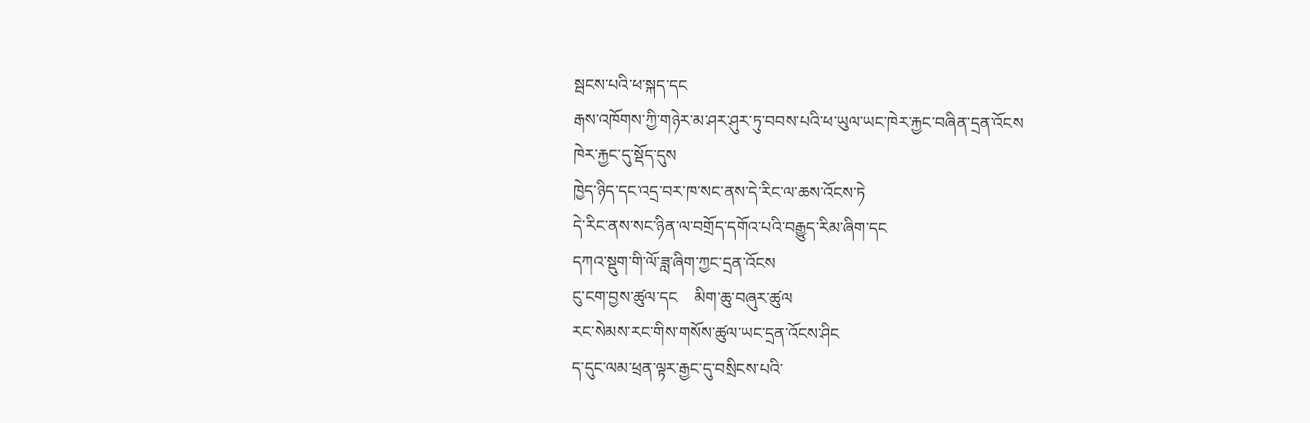སྦངས་པའི་ཕ་སྐད་དང
རྒས་འཁོགས་ཀྱི་གཉེར་མ་ཤར་ཤུར་ཏུ་བབས་པའི་ཕ་ཡུལ་ཡང་ཁེར་རྐྱང་བཞིན་དྲན་འོངས
ཁེར་རྐྱང་དུ་སྡོད་དུས
ཁྱེད་ཉིད་དང་འདྲ་བར་ཁ་སང་ནས་དེ་རིང་ལ་ཆས་འོངས་ཏེ
དེ་རིང་ནས་སང་ཉིན་ལ་བགྲོད་དགོའ་པའི་བརྒྱུད་རིམ་ཞིག་དང
དཀའ་སྡུག་གི་ལོ་ཟླ་ཞིག་ཀྱང་དྲན་འོངས
ངུ་ངག་བྱས་ཚུལ་དང    མིག་ཆུ་བཞུར་ཚུལ
རང་སེམས་རང་གིས་གསོས་ཚུལ་ཡང་དྲན་འོངས་ཤིང
ད་དུང་ལམ་ཕྲན་ལྟར་རྒྱང་དུ་བསྲིངས་པའི་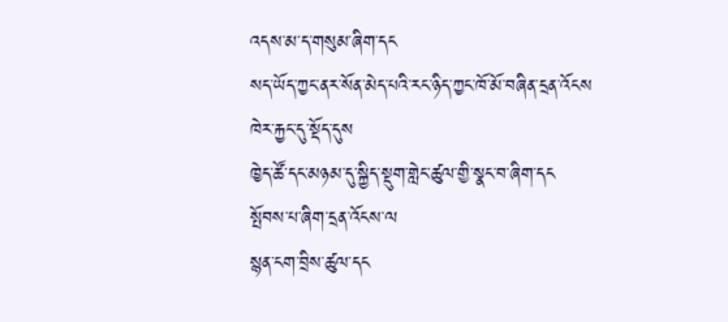འདས་མ་ད་གསུམ་ཞིག་དང
སད་ཡོད་ཀྱང་ནར་སོན་མེད་པའི་རང་ཉིད་ཀྱང་ཁོ་མོ་བཞིན་དྲན་འོངས
ཁེར་རྐྱང་དུ་སྡོད་དུས
ཁྱེད་ཚོ་དང་མཉམ་དུ་སྐྱིད་སྡུག་གླེང་ཚུལ་གྱི་སྣང་བ་ཞིག་དང
སྤོབས་པ་ཞིག་དྲན་འོངས་ལ
སྙན་ངག་བྲིས་ཚུལ་དང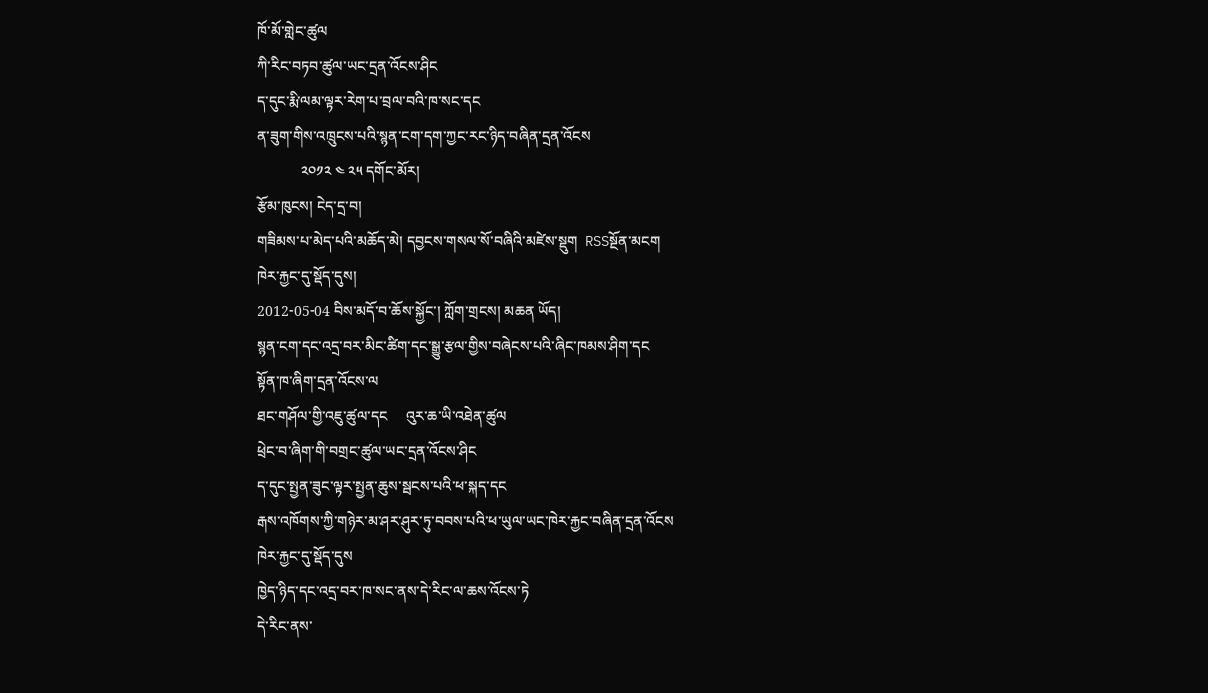ཁོ་མོ་གླེང་ཚུལ
ཀི་རིང་བཏབ་ཚུལ་ཡང་དྲན་འོངས་ཤིང
ད་དུང་རྨི་ལམ་ལྟར་རེག་པ་བྲལ་བའི་ཁ་སང་དང
ན་ཟུག་གིས་འཁྲུངས་པའི་སྙན་ངག་དག་ཀྱང་རང་ཉིད་བཞིན་དྲན་འོངས
            ༢༠༡༢ ༤ ༢༥ དགོང་མོར།
རྩོམ་ཁུངས། ངེད་དྲ་བ།
གཟིམས་པ་མེད་པའི་མཆོད་མེ། དབྱངས་གསལ་སོ་བཞིའི་མཛེས་སྡུག  RSSསྔོན་མངག
ཁེར་རྐྱང་དུ་སྡོད་དུས།
2012-05-04 བིས་མདོ་བ་ཆོས་སྐྱོང་། ཀློག་གྲངས། མཆན ཡོད།
སྙན་ངག་དང་འདྲ་བར་མིང་ཚིག་དང་སྒྱུ་རྩལ་གྱིས་བཞེངས་པའི་ཞིང་ཁམས་ཤིག་དང
སྟོན་ཁ་ཞིག་དྲན་འོངས་ལ
ཐང་གཤོལ་གྱི་འཇུ་ཚུལ་དང     འུར་ཆ་ཡི་འཐེན་ཚུལ
ཕྲེང་བ་ཞིག་གི་བགྲང་ཚུལ་ཡང་དྲན་འོངས་ཤིང
ད་དུང་སྤྱན་ཟུང་ལྟར་སྤྱན་ཆུས་སྦངས་པའི་ཕ་སྐད་དང
རྒས་འཁོགས་ཀྱི་གཉེར་མ་ཤར་ཤུར་ཏུ་བབས་པའི་ཕ་ཡུལ་ཡང་ཁེར་རྐྱང་བཞིན་དྲན་འོངས
ཁེར་རྐྱང་དུ་སྡོད་དུས
ཁྱེད་ཉིད་དང་འདྲ་བར་ཁ་སང་ནས་དེ་རིང་ལ་ཆས་འོངས་ཏེ
དེ་རིང་ནས་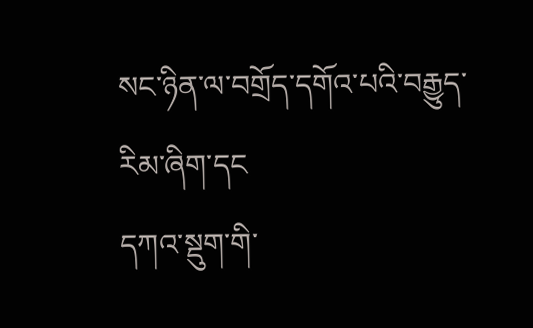སང་ཉིན་ལ་བགྲོད་དགོའ་པའི་བརྒྱུད་རིམ་ཞིག་དང
དཀའ་སྡུག་གི་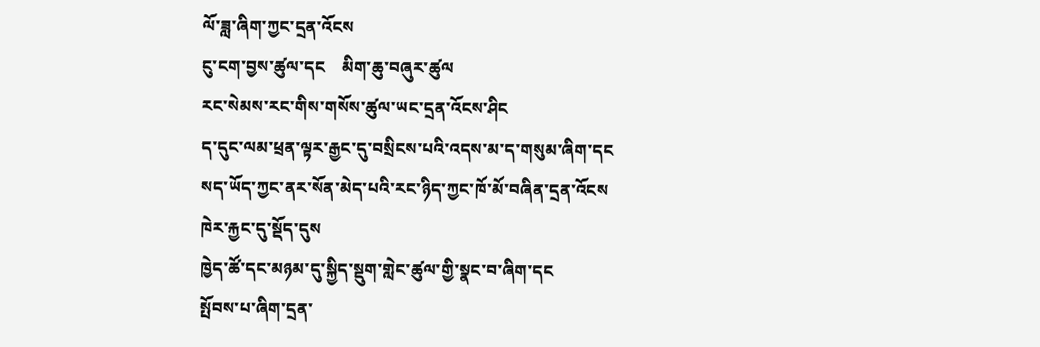ལོ་ཟླ་ཞིག་ཀྱང་དྲན་འོངས
ངུ་ངག་བྱས་ཚུལ་དང    མིག་ཆུ་བཞུར་ཚུལ
རང་སེམས་རང་གིས་གསོས་ཚུལ་ཡང་དྲན་འོངས་ཤིང
ད་དུང་ལམ་ཕྲན་ལྟར་རྒྱང་དུ་བསྲིངས་པའི་འདས་མ་ད་གསུམ་ཞིག་དང
སད་ཡོད་ཀྱང་ནར་སོན་མེད་པའི་རང་ཉིད་ཀྱང་ཁོ་མོ་བཞིན་དྲན་འོངས
ཁེར་རྐྱང་དུ་སྡོད་དུས
ཁྱེད་ཚོ་དང་མཉམ་དུ་སྐྱིད་སྡུག་གླེང་ཚུལ་གྱི་སྣང་བ་ཞིག་དང
སྤོབས་པ་ཞིག་དྲན་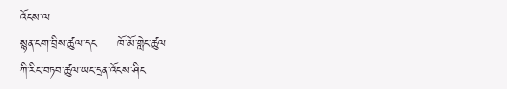འོངས་ལ
སྙན་ངག་བྲིས་ཚུལ་དང     ཁོ་མོ་གླེང་ཚུལ
ཀི་རིང་བཏབ་ཚུལ་ཡང་དྲན་འོངས་ཤིང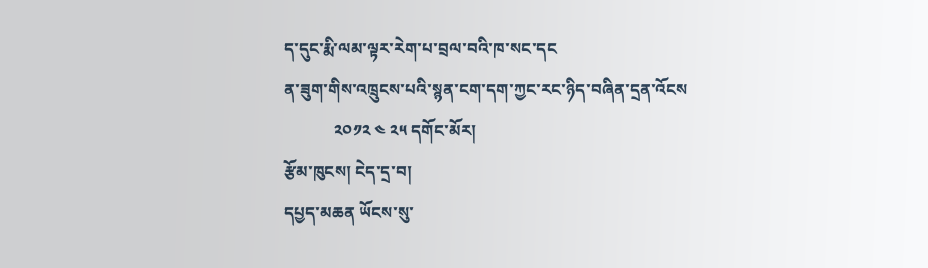ད་དུང་རྨི་ལམ་ལྟར་རེག་པ་བྲལ་བའི་ཁ་སང་དང
ན་ཟུག་གིས་འཁྲུངས་པའི་སྙན་ངག་དག་ཀྱང་རང་ཉིད་བཞིན་དྲན་འོངས
            ༢༠༡༢ ༤ ༢༥ དགོང་མོར།
རྩོམ་ཁུངས། ངེད་དྲ་བ།
དཔྱད་མཆན ཡོངས་སུ་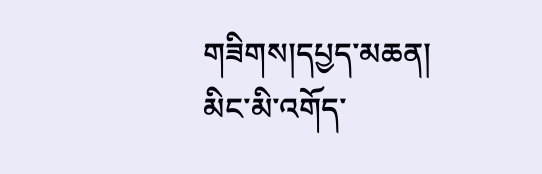གཟིགས།དཔྱད་མཆན།
མིང་མི་འགོད་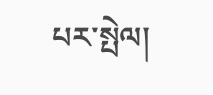པར་སྤེལ།